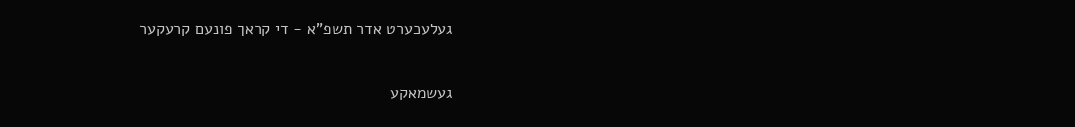געלעכערט אדר תשפ"א - די קראך פונעם קרעקער

געשמאקע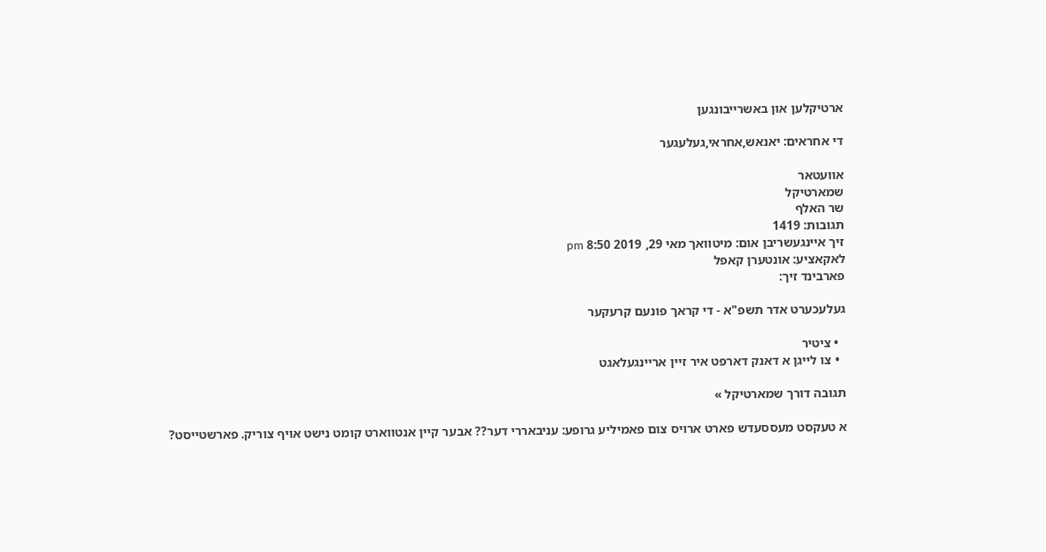ארטיקלען און באשרייבונגען

די אחראים: יאנאש,אחראי,געלעגער

אוועטאר
שמארטיקל
שר האלף
תגובות: 1419
זיך איינגעשריבן אום: מיטוואך מאי 29, 2019 8:50 pm
לאקאציע: אונטערן קאפל
פארבינד זיך:

געלעכערט אדר תשפ"א - די קראך פונעם קרעקער

  • ציטיר
  • צו לייגן א דאנק דארפט איר זיין אריינגעלאגט

תגובה דורך שמארטיקל »

א טעקסט מעססעדש פארט ארויס צום פאמיליע גרופע: עניבאררי דער?? אבער קיין אנטווארט קומט נישט אויף צוריק. פארשטייסט?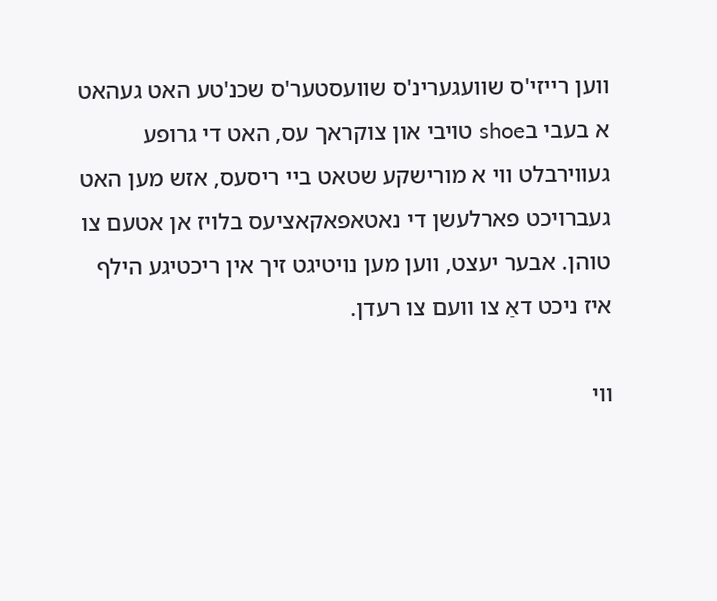ווען רייזי'ס שוועגערינ'ס שוועסטער'ס שכנ'טע האט געהאט א בעבי בshoe טויבי און צוקראך עס, האט די גרופע געווירבלט ווי א מורישקע שטאט ביי ריסעס, אזש מען האט געברויכט פארלעשן די נאטאפאקאציעס בלויז אן אטעם צו טוהן. אבער יעצט, ווען מען נויטיגט זיך אין ריכטיגע הילף איז ניכט דאַ צו וועם צו רעדן.

ווי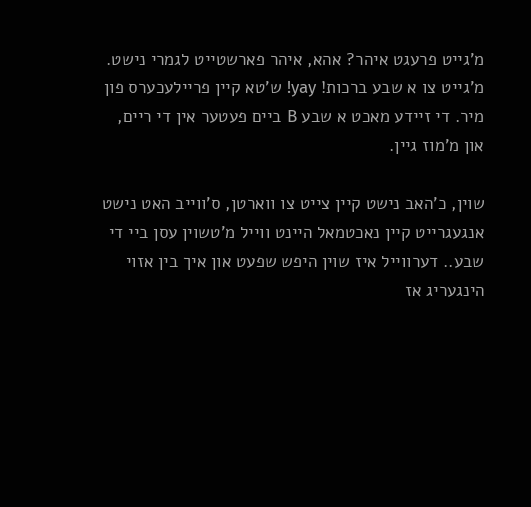מ'גייט פרעגט איהר? אהא, איהר פארשטייט לגמרי נישט. מ'גייט צו א שבע ברכות! yay! ש'טא קיין פריילעכערס פון מיר. די זיידע מאכט א שבע B ביים פעטער אין די ריים, און מ'מוז גיין.

שוין, כ'האב נישט קיין צייט צו ווארטן, ס'ווייב האט נישט אנגעגרייט קיין נאכטמאל היינט ווייל מ'טשוין עסן ביי די שבע.. דערווייל איז שוין היפש שפעט און איך בין אזוי הינגעריג אז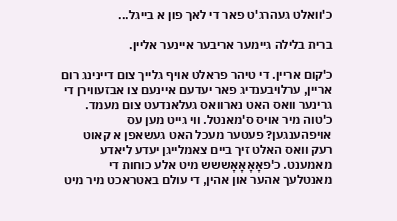כ'וואלט געהרג'ט פאר די לאך פון א בייגל...

ברית בלילה גיימער אריבער איינער אליין.

כ'קום אריין. די טיהר פראלט אויף גלייך צום דיינינג רום אריין, ערלויבענדיג פאר יעדעם איינעם צו אבזעווירן די גרינער וואס האט נארוואס געלאנדעט צום מעמד. כ'טוה מיר אויס ס'מאנטל. ווי גייט מען עס אויפהענגען? פעטער מעכל האט געשאפן א קאוט רעק וואס האלט זיך ביים צאמלייגן יעדע ליאדע מאמענט. כ'פאָאָאָאָששש מיט אלע כוחות די מאנטלעך אהער און אהין, די עולם באטראכט מיר מיט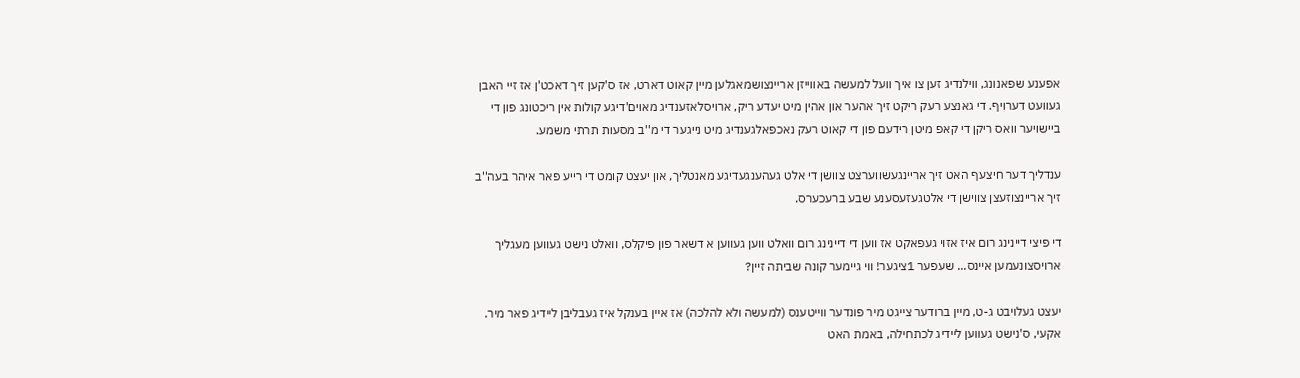אפענע שפאנונג, ווילנדיג זען צו איך וועל למעשה באווייזן אריינצושמאגלען מיין קאוט דארט, אז ס'קען זיך דאכט'ן אז זיי האבן געוועט דערויף. די גאנצע רעק ריקט זיך אהער און אהין מיט יעדע ריק, ארויסלאזענדיג מאוים'דיגע קולות אין ריכטונג פון די ביישויער וואס ריקן די קאפ מיטן רידעם פון די קאוט רעק נאכפאלגענדיג מיט נייגער די מ''ב מסעות תרתי משמע.

ענדליך דער חיצעף האט זיך אריינגעשווערצט צוושן די אלט געהענגעדיגע מאנטליך, און יעצט קומט די רייע פאר איהר בעה''ב זיך אריינצוזעצן צווישן די אלטגעזעסענע שבע ברעכערס.

די פיצי דיינינג רום איז אזוי געפאקט אז ווען די דיינינג רום וואלט ווען געווען א דשאר פון פיקלס, וואלט נישט געווען מעגליך ארויסצונעמען איינס... שעפער 1ציגער! ווי גיימער קונה שביתה זיין?

יעצט געלויבט ג-ט, מיין ברודער צייגט מיר פונדער ווייטענס (למעשה ולא להלכה) אז איין בענקל איז געבליבן ליידיג פאר מיר. אקעי, ס'נישט געווען ליידיג לכתחילה, באמת האט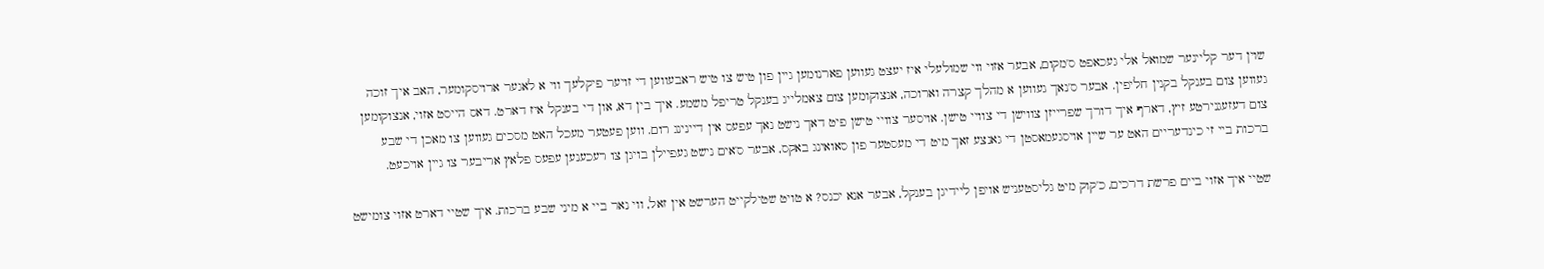שוין דער קליינער שמואל אלי געכאפט ס'מקום, אבער אזוי ווי שמולעלי איז יעצט געווען פארנומען גיין פון טיש צו טיש ראבעווען די זויער פיקלעך ווי א לאגער ארויסקומער, האב איך זוכה געווען צום בענקל בקנין חליפין. אבער ס'נאך געווען א מהלך קצרה וארוכה, אנצוקומען צום צאמלייג בענקל טריפל משמע. איך בין דא, און די בענקל איז דארט. דאס הייסט אזוי, אנצוקומען צום דעזעגנירטע זיץ, דארף איך דורך שפרייזן צווישן די צוויי טישן. אויסער צוויי טישן פיט דאך נישט נאך עפעס אין דיינינג רום. ווען פעטער מעכל האט מסכים געווען צו מאכן די שבע ברכות ביי זי כינדעריים האט ער שיין אויסגעמאסטן די גאנצע זאך מיט די מעסטער פון סאואינג באקס, אבער ס'אים נישט געפיילן בויגן צו רעכענען עפעס פלאץ אריבער צו גיין אויכעט.

שטיי איך אזוי ביים פרשת דרכים, כ'קוק מיט גליסטעניש אויפן ליידיגן בענקל, אבער אנא יכנס? א טויט שטילקייט הערשט אין זאל, ווי נאר ביי א מיני שבע ברכות. איך שטיי דארט אזוי צומישט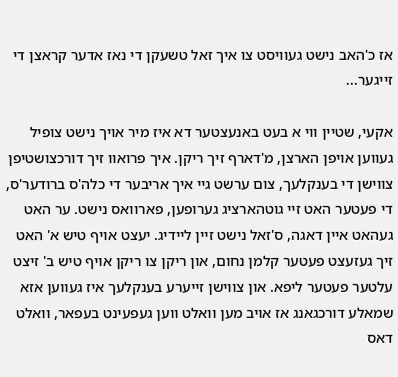אז כ'האב נישט געוויסט צו איך זאל טשעקן די נאז אדער קראצן די זייגער...

אקעי, שטיין ווי א בעט באנעצטער דא איז מיר אויך נישט צופיל געווען אויפן הארצן, מ'דארף זיך ריקן. איך פרואוו זיך דורכצושטיפן צווישן די בענקלעך, צום ערשט גיי איך אריבער די כלה'ס ברודער'ס, די פעטער האט זיי גוטהארציג גערופען, פארוואס נישט. ער האט געהאט איין דאגה, ס'זאל נישט זיין ליידיג. יעצט אויף טיש א' האט זיך געזעצט פעטער קלמן נחום, און ריקן צו ריקן אויף טיש ב' זיצט עלטער פעטער ליפא. און צווישן זייערע בענקלעך איז געווען אזא שמאלע דורכגאנג אז אויב מען וואלט ווען געפעינט בעפאר, וואלט דאס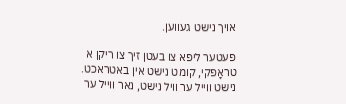אויך נישט געווען.

פעטער ליפא צו בעטן זיך צו ריקן א טראָפקי, קומט נישט אין באטראכט. נישט ווייל ער וויל נישט, נאר ווייל ער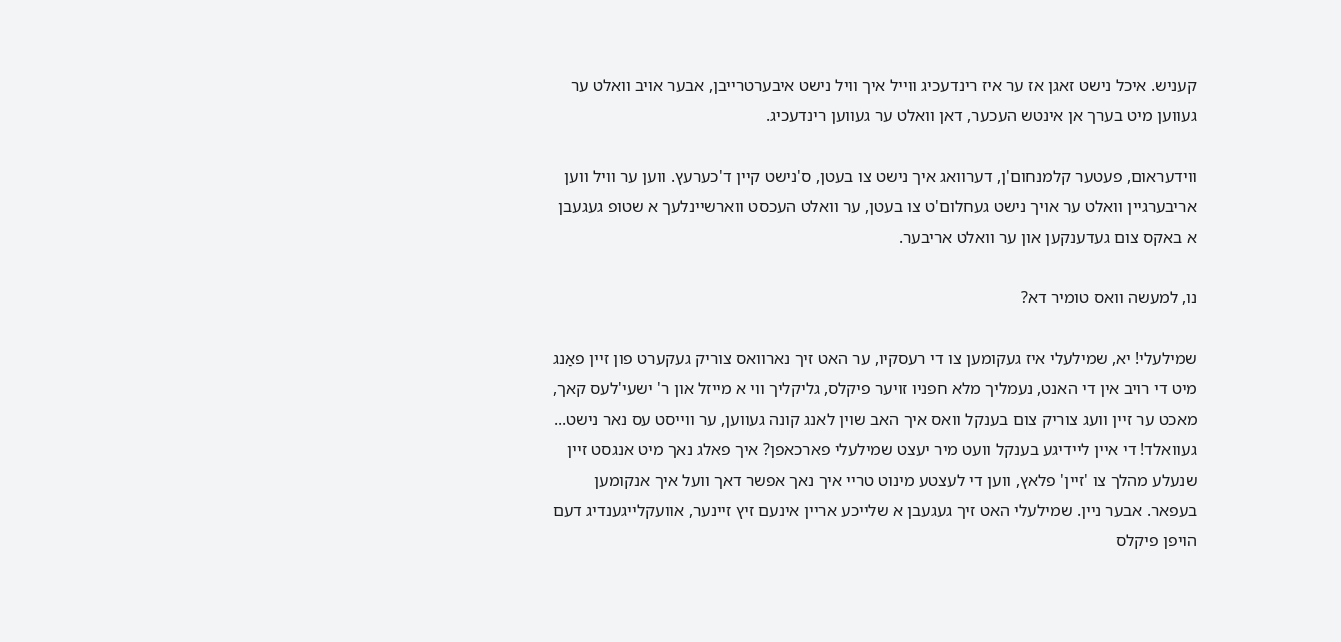קעניש. איכל נישט זאגן אז ער איז רינדעכיג ווייל איך וויל נישט איבערטרייבן, אבער אויב וואלט ער געווען מיט בערך אן אינטש העכער, דאן וואלט ער געווען רינדעכיג.

ווידעראום, פעטער קלמנחום'ן, דערוואג איך נישט צו בעטן, ס'נישט קיין ד'כערעץ. ווען ער וויל ווען אריבערגיין וואלט ער אויך נישט געחלום'ט צו בעטן, ער וואלט העכסט ווארשיינלעך א שטופ געגעבן א באקס צום געדענקען און ער וואלט אריבער.

נו, למעשה וואס טומיר דא?

שמילעלי! יא, שמילעלי איז געקומען צו די רעסקיו, ער האט זיך נארוואס צוריק געקערט פון זיין פאַנג מיט די רויב אין די האנט, נעמליך מלא חפניו זויער פיקלס, גליקליך ווי א מייזל און ר' ישעי'לעס קאך, מאכט ער זיין וועג צוריק צום בענקל וואס איך האב שוין לאנג קונה געווען, ער ווייסט עס נאר נישט... געוואלד! די איין ליידיגע בענקל וועט מיר יעצט שמילעלי פארכאפן? איך פאלג נאך מיט אנגסט זיין שנעלע מהלך צו 'זיין' פלאץ, ווען די לעצטע מינוט טריי איך נאך אפשר דאך וועל איך אנקומען בעפאר. אבער ניין. שמילעלי האט זיך געגעבן א שלייכע אריין אינעם זיץ זיינער, אוועקלייגענדיג דעם הויפן פיקלס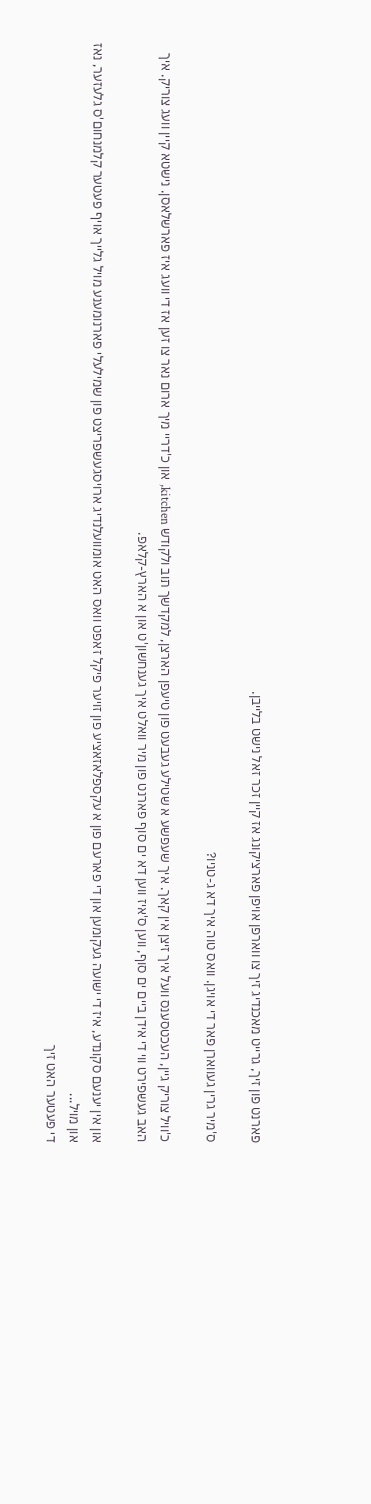פארנט פון זיך, גרייט מאכנדיג זיך צו ווארפן אויפן פארציקונג אז קיין זכר זאל נישט בלייבן.

ס'מיר גרין געווארן פאר די אויגן. וואס טוה איך דא ג-טניו?

כ'וויל צוריק גיין, העכטסענס וועל איך זיצן אין קאך. איך שעפשע א שטילע געבעט פון טיעפן הארצן, למקדשך תוב ולקודש kitchen, און כ'דריי מיך ארום נאר צו זען אז די וועג איז פארשלאסן. נישטא קיין וועג צוריק. איך האב געשפירט ווי די אידן ביים ים סוף, ווען ס'איז ווען דא ים סוף פארנט פון מיר וואלט איך גענחשון'ט און א הארץ-קלאפ.

און אין יענעם סקונדע, איז די ישועה געקומען און די פארעם פון א עקספלאזאציע פון זויער פיקל זאפט וואס האט אומוועלנדיג ארויסגעשפריצט פון שמילעלי פארנומענע מויל גלייך אויף פעטער קלמנחום'ס גלעזער, נאז און מויל...
די פעטער האט זיך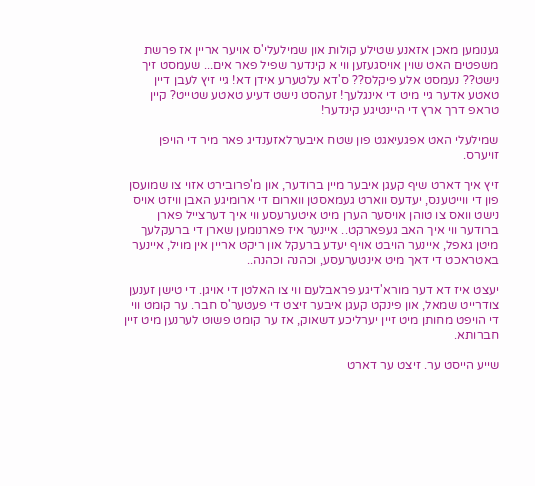גענומען מאכן אזאנע שטילע קולות און שמילעלי'ס אויער אריין אז פרשת משפטים האט שוין אויסגעזען ווי א קינדער שפיל פאר אים... שעמסט זיך נישט?? נעמסט אלע פיקלס?? ס'דא עלטערע אידן דא! גיי זיץ לעבן דיין טאטע אדער גיי מיט די אינגלעך! זעהסט נישט דעיע טאטע שטייט? קיין טראפ דרך ארץ די היינטיגע קינדער!

שמילעלי האט אפגעיאגט פון שטח איבערלאזענדיג פאר מיר די הויפן זויערס.

זיץ איך דארט שיף קעגן איבער מיין ברודער, און מ'פרובירט אזוי צו שמועסן פון די ווייטענס, יעדעס ווארט געמאסטן ווארום די ארומיגע האבן וויזט אויס נישט וואס צו טוהן אויסער הערן מיט איטערעסע ווי איך דערצייל פארן ברודער ווי איך האב געפארקט.. איינער איז פארנומען שארן די ברעקלעך מיטן גאפל, איינער הויבט אויף יעדע ברעקל און ריקט אריין אין מויל, איינער באטראכט די דאך מיט אינטערעסע, וכהנה וכהנה..

יעצט איז דא דער מורא'דיגע פראבלעם ווי צו האלטן די אויגן. די טישן זענען צודרייט שמאל, און פינקט קעגן איבער זיצט די פעטער'ס חבר. ער קומט ווי די הויפט מחותן מיט זיין יערליכע דשאוק, אז ער קומט פשוט לערנען מיט זיין חברותא.

שייע הייסט ער. זיצט ער דארט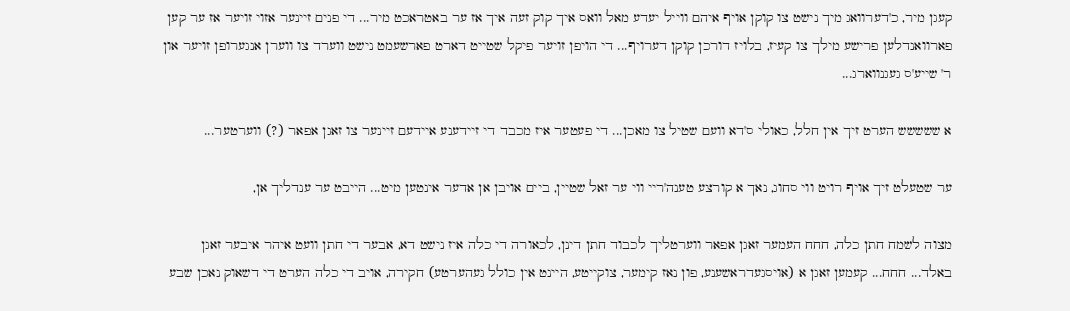קעגן מיר, כ'דערוואג מיך נישט צו קוקן אויף איהם ווייל יעדע מאל וואס איך קוק זעה איך אז ער באטראכט מיר... די פנים זיינער אזוי זויער אז ער קען פארוואנדלען פרישע מילך צו קעיז, בלויז דורכן קוקן דערויף... די הויפן זויער פיקל שטייט דארט פארשעמט נישט ווערד צו ווערן אנגערופן זויער און ר' שייע'ס געגנווארג...

א ששששש הערט זיך אין חלל, כאולי ס'דא וועם שטיל צו מאכן... די פעטער איז מכבד די זיידענע איידעם זיינער צו זאגן אפאר (?) ווערטער...

ער שטעלט זיך אויף רויט ווי סחוג, נאך א קורצע טענה'ריי ווי ער זאל שטיין, ביים אויבן אן אדער אינטען מיט... הייבט ער ענדליך אן,

מצוה לשמח חתן כלה, חחח העמער זאגן אפאר ווערטליך לכבוד חתן דינן, לכאורה די כלה איז נישט דא, אבער די חתן וועט איהר איבער זאגן באלד... חחח... קעמען זאגן א (אויסגעדראשענע, פון נאז קימער, צוקייטע, היינט אין כולל געהערטע) חקירה, אויב די כלה הערט די דשאוק נאכן שבע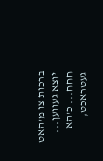ברכות צו מ'האט יוצא געווען... חחח... כ'הא געטראכט,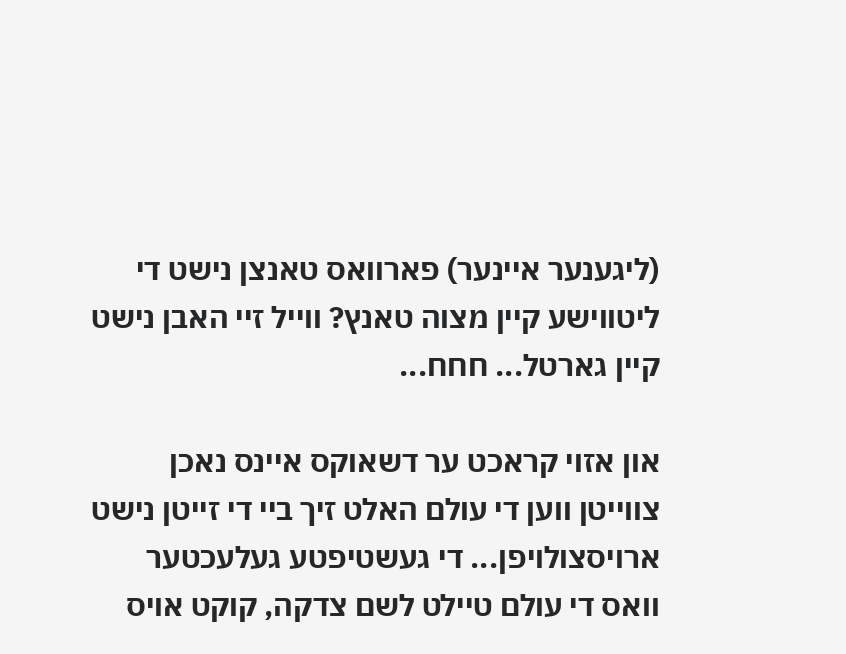(ליגענער איינער) פארוואס טאנצן נישט די ליטווישע קיין מצוה טאנץ? ווייל זיי האבן נישט קיין גארטל... חחח...

און אזוי קראכט ער דשאוקס איינס נאכן צווייטן ווען די עולם האלט זיך ביי די זייטן נישט ארויסצולויפן... די געשטיפטע געלעכטער וואס די עולם טיילט לשם צדקה, קוקט אויס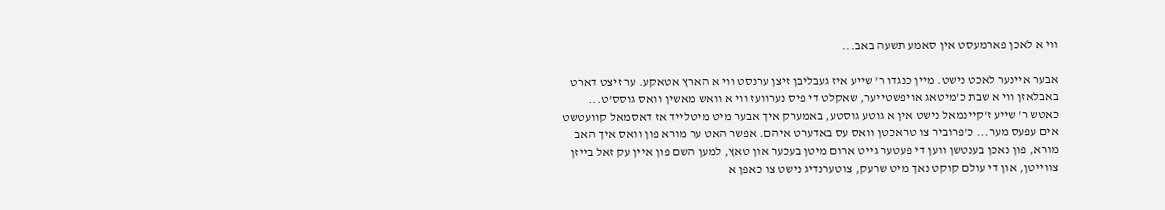ווי א לאכן פארמעסט אין סאמע תשעה באב...

אבער איינער לאכט נישט. מיין כנגדו ר' שייע איז געבליבן זיצן ערנסט ווי א הארץ אטאקע. ער זיצט דארט באבלאזן ווי א שבת כ'מיטאג אויפשטייער, שאקלט די פיס נערוועז ווי א וואש מאשין וואס גוסס'ט...
כאטש ר' שייע ז'קיינמאל נישט אין א גוטע גוסטע, באמערק איך אבער מיט מיטלייד אז דאסמאל קוועטשט אים עפעס מער... כ'פרוביר צו טראכטן וואס עס באדערט איהם. אפשר האט ער מורא פון וואס איך האב מורא, פון נאכן בענטשן ווען די פעטער גייט ארום מיטן בעכער און טאץ, למען השם פון איין עק זאל בייזן צווייטן, און די עולם קוקט נאך מיט שרעק, צוטערנדיג נישט צו כאפן א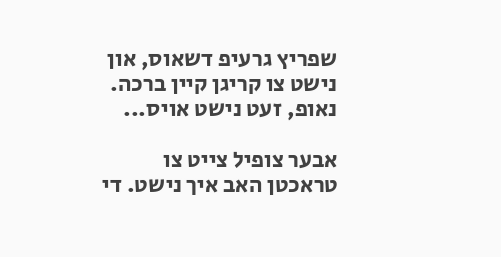שפריץ גרעיפ דשאוס, און נישט צו קריגן קיין ברכה. נאופ, זעט נישט אויס...

אבער צופיל צייט צו טראכטן האב איך נישט. די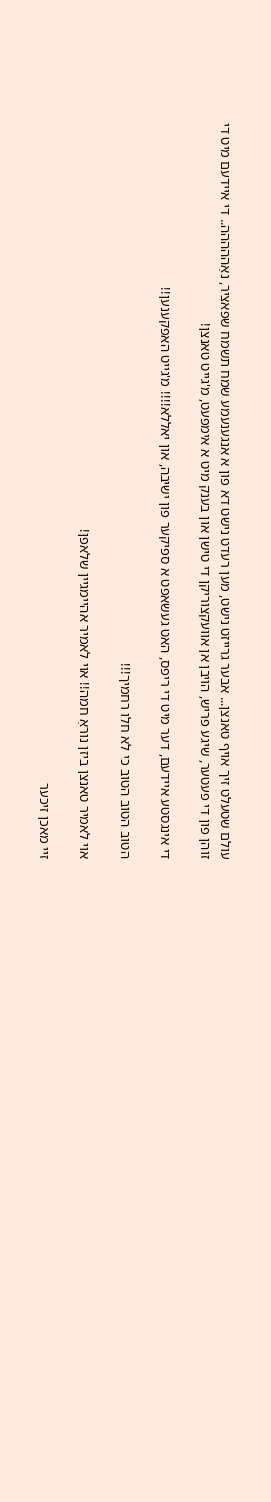עולם שטעלט זיך אויף טאנצן... אבער גרייזט נישט, מען רעדט נישט דא פון א אנגענעמע שמח תשמח שפאציר, נאַההההה.. די איידעם מיט די זוהן פון די פעטער, שיגע פריש, הויבן אן אוועקצוריקן די טישן און בענק מיט א אימפעט, מ'גייט טאנצן!

די אינגסטע איידעם, דער מיט די ריפס, האט געשאפט א ספיקער פון ישיבה, און יאללא!!!! מ'גייט האפקענען!!

הטוב הטוב הטוב כי לא חלו רחמיך!!!

אוי לאמיר טאנצן ביזן נוראַ חמה!! אוי לאמיר אהיימגיין שלאפן!

זיי מאכן זיכער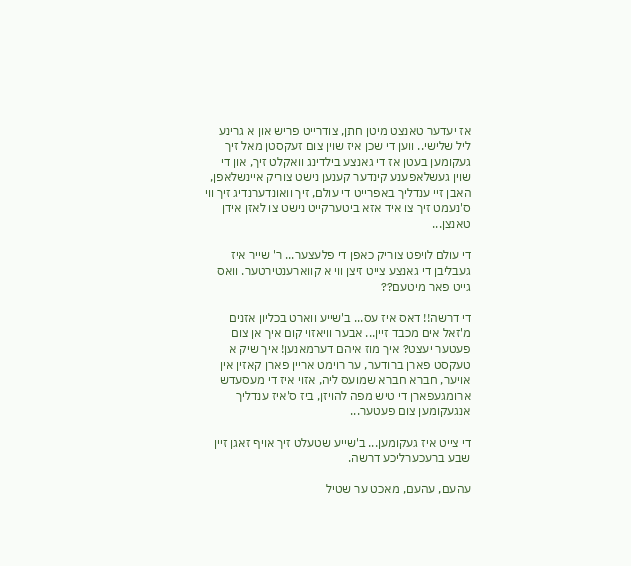אז יעדער טאנצט מיטן חתן, צודרייט פריש און א גרינע ליל שלישי.. ווען די שכן איז שוין צום זעקסטן מאל זיך געקומען בעטן אז די גאנצע בילדינג וואקלט זיך, און די שוין געשלאפענע קינדער קענען נישט צוריק איינשלאפן, האבן זיי ענדליך באפרייט די עולם, זיך וואונדערנדיג זיך ווי ס'נעמט זיך צו איד אזא ביטערקייט נישט צו לאזן אידן טאנצן...

די עולם לויפט צוריק כאפן די פלעצער... ר' שייר איז געבליבן די גאנצע צייט זיצן ווי א קווארענטירטער. וואס גייט פאר מיטעם??

די דרשה!! דאס איז עס... ב'שייע ווארט בכליון אזנים מ'זאל אים מכבד זיין... אבער וויאזוי קום איך אן צום פעטער יעצט? איך מוז איהם דערמאנען! איך שיק א טעקסט פארן ברודער, ער רוימט אריין פארן קאזין אין אויער, חברא חברא שמועס ליה, אזוי איז די מעסעדש ארומגעפארן די טיש מפה להויזן, ביז ס'איז ענדליך אנגעקומען צום פעטער...

די צייט איז געקומען... ב'שייע שטעלט זיך אויף זאגן זיין שבע ברעכערליכע דרשה.

עהעם, עהעם, מאכט ער שטיל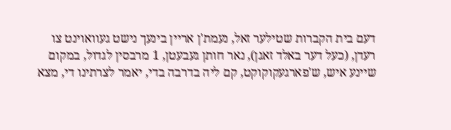דעם בית הקברות שטילער זאל, נעמת'ן אריין בינעך נישט געוואוינט צו רעדן, (כעל דער באלד זאגן), נאר חותן געבעטן, 1 מרבסין לגדול, במקום שיינע איש, ש'פארגעקוקוקט, קם ליה בדרבה בדי, יאמר לצרתינו די, מצא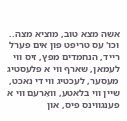אשה מצא טוב, מוציא מצה.. וכו' עס טריפט פון אים פערל רייד, הנחמדים מפץ, זיס ווי לעמאן, שארף ווי א פלעסטיג מעסער, לעכטיג ווי די נאכט, שיין ווי בלאטע, וואַרעם ווי א פענגווינס פיס, און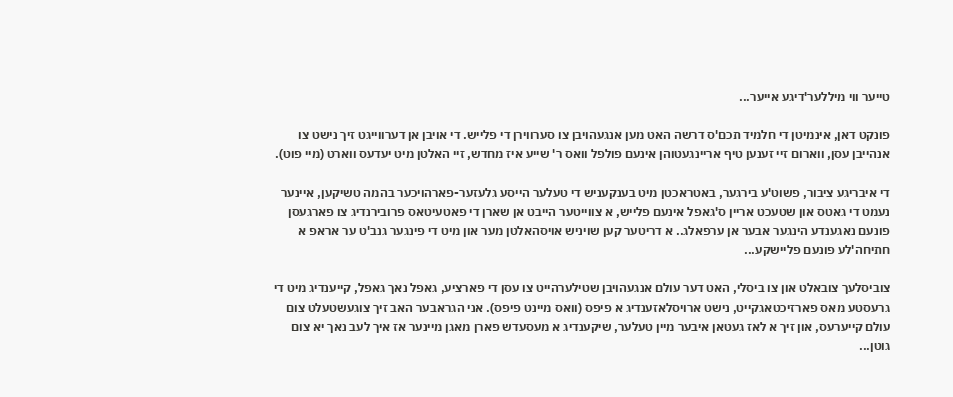טייער ווי מיללער'דיגע אייער...

פונקט דאן, אינמיטן די חלמיד תכם'ס דרשה האט מען אנגעהויבן צו סערווירן די פלייש. די אויבן אן דערווייגט זיך נישט צו אנהייבן עסן, ווארום זיי זענען טיף אריינגעטוהן אינעם פולפל וואס ר' שייע איז מחדש, זיי האלטן מיט יעדעס ווארט (מיי פוט).

די איבריגע ציבור, פשוט'ע בירגער, באטראכטן מיט בענקעניש די טעלער הייסע גלעזער-פארהויכער בהמה טשיקען, איינער נעמט די גאטס און שטעכט אריין ס'גאפל אינעם פלייש, א צווייטער הייבט אן שארן די פאטעיטאס פרובירנדיג צו פארגעסן פונעם נאגענדע הינגער אבער אן ערפאלג.. א דריטער קען שויניש אויסהאלטן מער און מיט די פינגער גנב'ט ער אראפ א חתיחה'לע פונעם פליישקע...

צוביסלעך צובאלט און צו ביסלי, האט דער עולם אנגעהויבן שטילערהייט צו עסן די פארציע, גאפל נאך גאפל, קייענדיג מיט די גרעסטע מאס פארזיכטאגקייט, נישט ארויסלאזענדיג א פיפס (וואס מיינט פיפס). אני הגראבער האב זיך צוגעשטעלט צום עולם קייערעס, און זיך א לאז געטאן איבער מיין טעלער, שיקענדיג א מעסעדש פארן מאגן מיינער אז איך לעב נאך יא צום גוטן...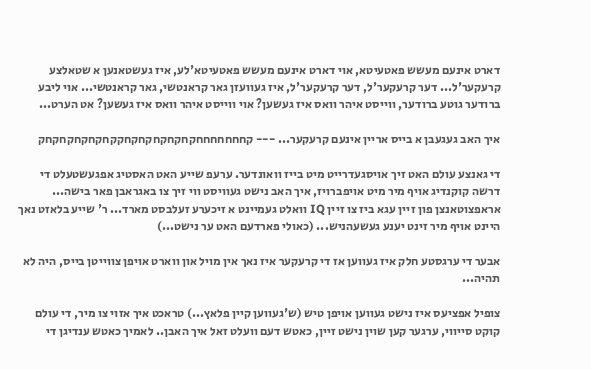דארט אינעם מעשש פאטעיטא, אוי דארט אינעם מעשש פאטעיטא'לע, איז געשטאנען א שטאלצע קרעקער'ל... דער קרעקער'ל, דער קרעקער'ל, איז געוועזן גאר קראנטשי, גאר קראנטשי... אוי ליבע ברודער גוטע ברודער, ווייסט איהר וואס איז געשען? אוי ווייסט איהר וואס איז געשען? אט הערט...

איך האב געגעבן א בייס אריין אינעם קרעקער... --- קחחחחחחחקחקחקחקחקחקקחקחקחקחקחק

די גאנצע עולם האט זיך אויסגעדרייט מיט בייז וואונדער. ערעפ שייע האט האסטיג אפגעשטעלט די דרשה קוקנדיג אויף מיר מיט אויפברויז, איך האב נישט געוויסט ווי זיך צו באגראבן פאר בישה... אראפצוטאנצן פון זיין עגא ביז צו זיין IQ וואלט געמיינט א זיכערע זעלבסט מארד... ר' שייע בלאזט נאך היינט אויף מיר זינט יענע געשעהניש... (כאולי פארדעם האט ער נישט...)

אבער די ערגסטע חלק איז געווען אז די קרעקער איז נאך אין מויל און ווארט אויפן צווייטן בייס, היה לא תהיה...

צופיל אפציעס איז נישט געווען אויפן טיש (ש'געווען קיין פלאץ...) טראכט איך אזוי צו מיר, די עולם קוקט סייווי, ערגער קען שוין נישט זיין, כאטש דעם וועלט זאל איך האבן.. לאמיך כאטש ענדיגן די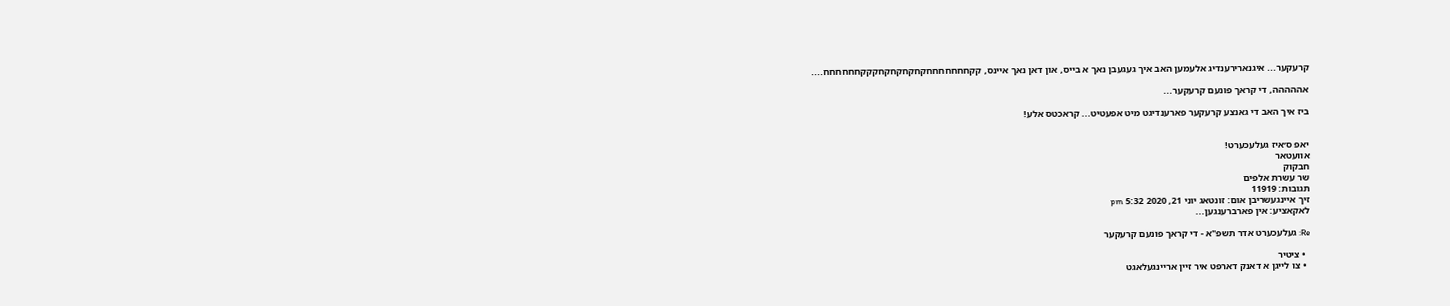קרעקער... איגנארירענדיג אלעמען האב איך געגעבן נאך א בייס, און דאן נאך איינס, קקחחחחחחחקחקחקחקחקקקחחחחחח....

אההההה, די קראך פונעם קרעקער...

ביז איך האב די גאנצע קרעקער פארענדיגט מיט אפעטיט... קראכטס אלע!


יאפ ס׳איז געלעכערט!
אוועטאר
חבקוק
שר עשרת אלפים
תגובות: 11919
זיך איינגעשריבן אום: זונטאג יוני 21, 2020 5:32 pm
לאקאציע: אין פארברענגען...

Re: געלעכערט אדר תשפ"א - די קראך פונעם קרעקער

  • ציטיר
  • צו לייגן א דאנק דארפט איר זיין אריינגעלאגט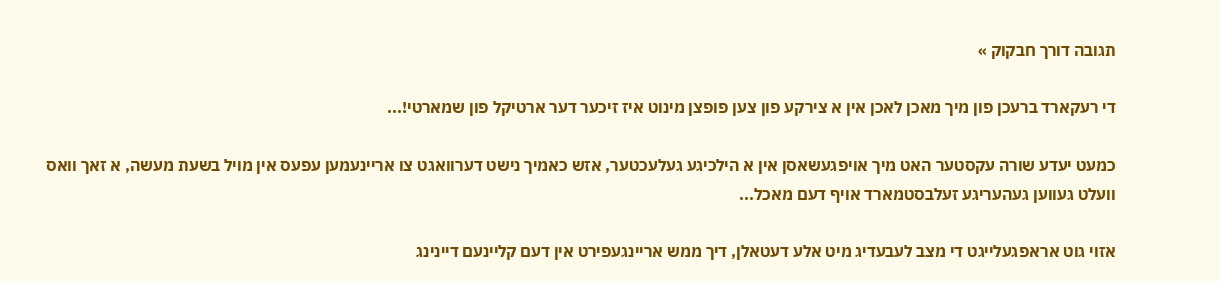תגובה דורך חבקוק »

די רעקארד ברעכן פון מיך מאכן לאכן אין א צירקע פון צען פופצן מינוט איז זיכער דער ארטיקל פון שמארטי!...

כמעט יעדע שורה עקסטער האט מיך אויפגעשאסן אין א הילכיגע געלעכטער, אזש כאמיך נישט דערוואגט צו אריינעמען עפעס אין מויל בשעת מעשה, א זאך וואס וועלט געווען געהעריגע זעלבסטמארד אויף דעם מאכל...

אזוי גוט אראפגעלייגט די מצב לעבעדיג מיט אלע דעטאלן, דיך ממש אריינגעפירט אין דעם קליינעם דיינינג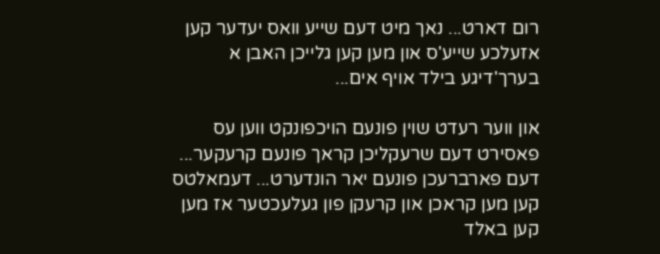רום דארט... נאך מיט דעם שייע וואס יעדער קען אזעלכע שייע'ס און מען קען גלייכן האבן א בערך'דיגע בילד אויף אים...

און ווער רעדט שוין פונעם הויכפונקט ווען עס פאסירט דעם שרעקליכן קראך פונעם קרעקער... דעם פארברעכן פונעם יאר הונדערט... דעמאלטס קען מען קראכן און קרעקן פון געלעכטער אז מען קען באלד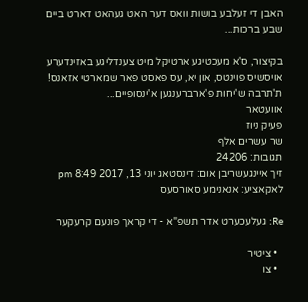האבן די זעלבע בושות וואס דער האט געהאט דארט ביים שבע ברכות...

בקיצור, ס'א מעכטיגע ארטיקל מיט צענדליגע באזינדערע אויסשיס פוינטס, און יא, עס פאסט פאר שמארטי אזאנס!
ת'תרבה ש'יחות פ'ארברענגען א'ינסופיים...
אוועטאר
פעיק ניוז
שר עשרים אלף
תגובות: 24206
זיך איינגעשריבן אום: דינסטאג יוני 13, 2017 8:49 pm
לאקאציע: אנאנימע סאורסעס

Re: געלעכערט אדר תשפ"א - די קראך פונעם קרעקער

  • ציטיר
  • צו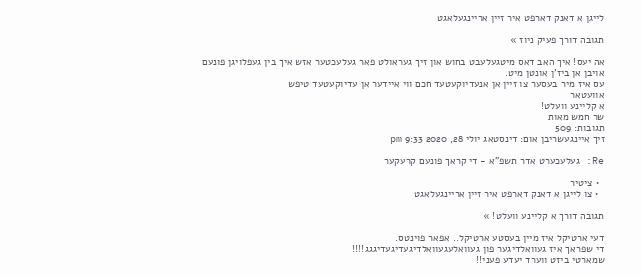לייגן א דאנק דארפט איר זיין אריינגעלאגט

תגובה דורך פעיק ניוז »

אה יעס! איך האב דאס מיטגעלעבט בחוש און זיך געראולט פאר געלעכטער אזש איך בין געפלויגן פונעם אויבן אן ביז'ן אונטן מיט.
עס איז מיר בעסער צו זיין אן אנעדיוקעטעד חכם ווי איידער אן עדיוקעטעד טיפש
אוועטאר
א קליינע וועלט!
שר חמש מאות
תגובות: 509
זיך איינגעשריבן אום: דינסטאג יולי 28, 2020 9:33 pm

Re: געלעכערט אדר תשפ"א - די קראך פונעם קרעקער

  • ציטיר
  • צו לייגן א דאנק דארפט איר זיין אריינגעלאגט

תגובה דורך א קליינע וועלט! »

דעי ארטיקל איז מיין בעסטע ארטיקל.. אפאר פוינטס.
די שפראך איז געוואלדיגער פון געוואלעגעוואלדיגעדיגעדיגגג!!!!
שמארטי ביזט ווערד יעדע פעני!!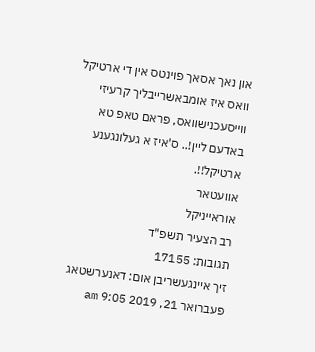און נאך אסאך פוינטס אין די ארטיקל וואס איז אומבאשרייבליך קרעיזי ווייסעכנישוואס, פראם טאפ טא באדעם ליין!.. ס'איז א געלונגענע ארטיקל!!.
אוועטאר
אוראייניקל
רב הצעיר תשפ"ד
תגובות: 17155
זיך איינגעשריבן אום: דאנערשטאג פעברואר 21, 2019 9:05 am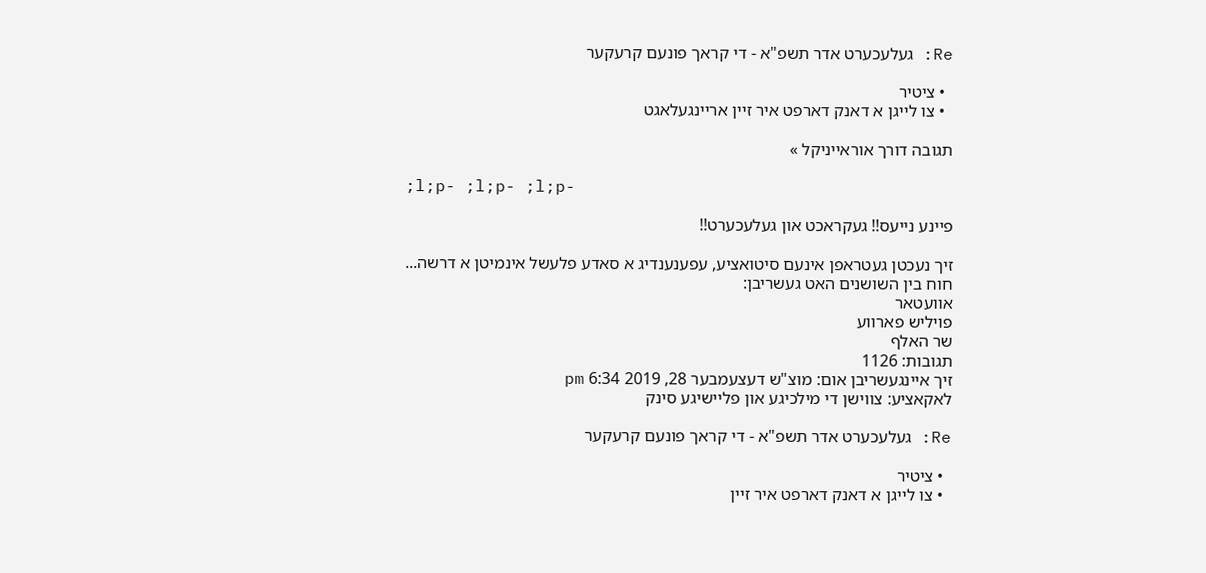Re: געלעכערט אדר תשפ"א - די קראך פונעם קרעקער

  • ציטיר
  • צו לייגן א דאנק דארפט איר זיין אריינגעלאגט

תגובה דורך אוראייניקל »

;l;p- ;l;p- ;l;p-

פיינע נייעס!! געקראכט און געלעכערט!!

זיך נעכטן געטראפן אינעם סיטואציע, עפענענדיג א סאדע פלעשל אינמיטן א דרשה...
חוח בין השושנים האט געשריבן:
אוועטאר
פויליש פארווע
שר האלף
תגובות: 1126
זיך איינגעשריבן אום: מוצ"ש דעצעמבער 28, 2019 6:34 pm
לאקאציע: צווישן די מילכיגע און פליישיגע סינק

Re: געלעכערט אדר תשפ"א - די קראך פונעם קרעקער

  • ציטיר
  • צו לייגן א דאנק דארפט איר זיין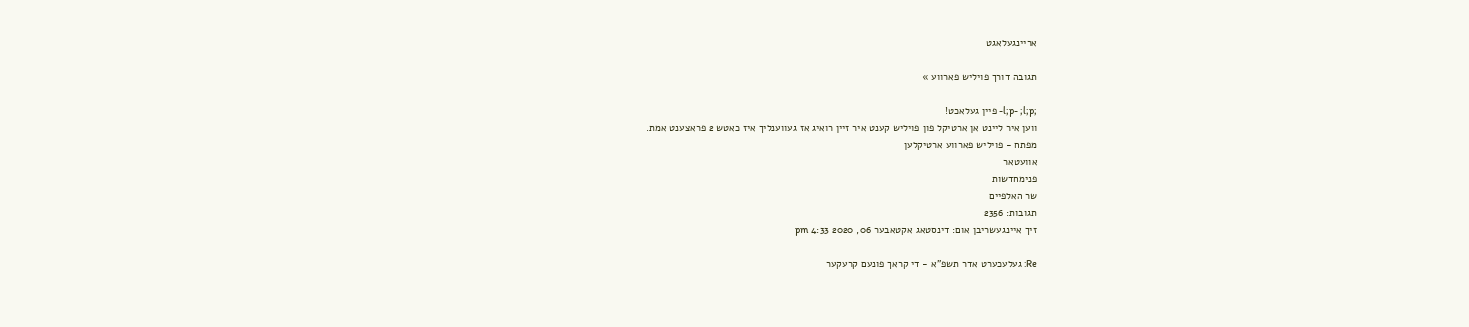אריינגעלאגט

תגובה דורך פויליש פארווע »

;l;p- ;l;p- פיין געלאכט!
ווען איר ליינט אן ארטיקל פון פויליש קענט איר זיין רואיג אז געווענליך איז כאטש 2 פראצענט אמת.
מפתח - פויליש פארווע ארטיקלען
אוועטאר
פנימחדשות
שר האלפיים
תגובות: 2356
זיך איינגעשריבן אום: דינסטאג אקטאבער 06, 2020 4:33 pm

Re: געלעכערט אדר תשפ"א - די קראך פונעם קרעקער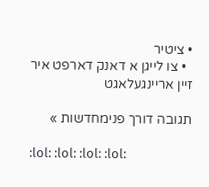• ציטיר
  • צו לייגן א דאנק דארפט איר זיין אריינגעלאגט

תגובה דורך פנימחדשות »

:lol: :lol: :lol: :lol: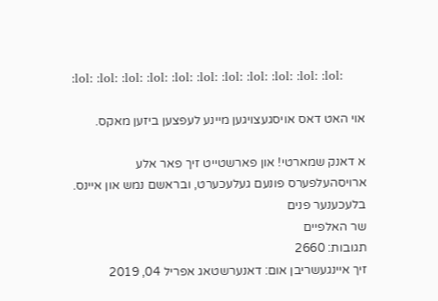:lol: :lol: :lol: :lol: :lol: :lol: :lol: :lol: :lol: :lol: :lol:

אוי האט דאס אויסגעצויגען מיינע לעפצען ביזען מאקס.

א דאנק שמארטי! און פארשטייט זיך פאר אלע ארויסהעלפערס פונעם געלעכערט, ובראשם נמש און איינס.
בלעכענער פנים
שר האלפיים
תגובות: 2660
זיך איינגעשריבן אום: דאנערשטאג אפריל 04, 2019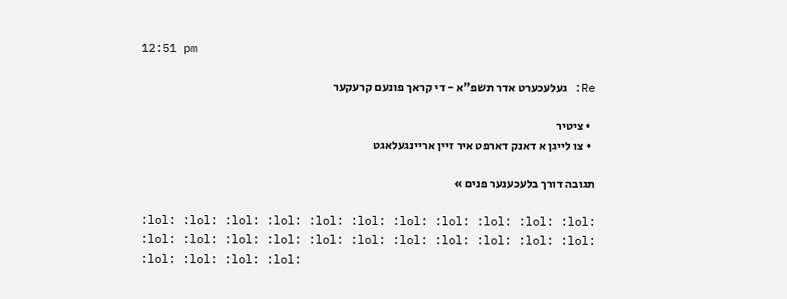12:51 pm

Re: געלעכערט אדר תשפ"א - די קראך פונעם קרעקער

  • ציטיר
  • צו לייגן א דאנק דארפט איר זיין אריינגעלאגט

תגובה דורך בלעכענער פנים »

:lol: :lol: :lol: :lol: :lol: :lol: :lol: :lol: :lol: :lol: :lol: :lol: :lol: :lol: :lol: :lol: :lol: :lol: :lol: :lol: :lol: :lol: :lol: :lol: :lol: :lol: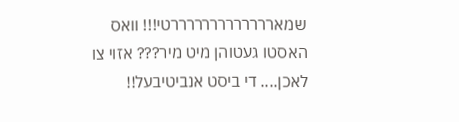שמארררררררררררררטי!!! וואס האסטו געטוהן מיט מיר??? אזוי צו לאכן.... די ביסט אנביטיבעל!!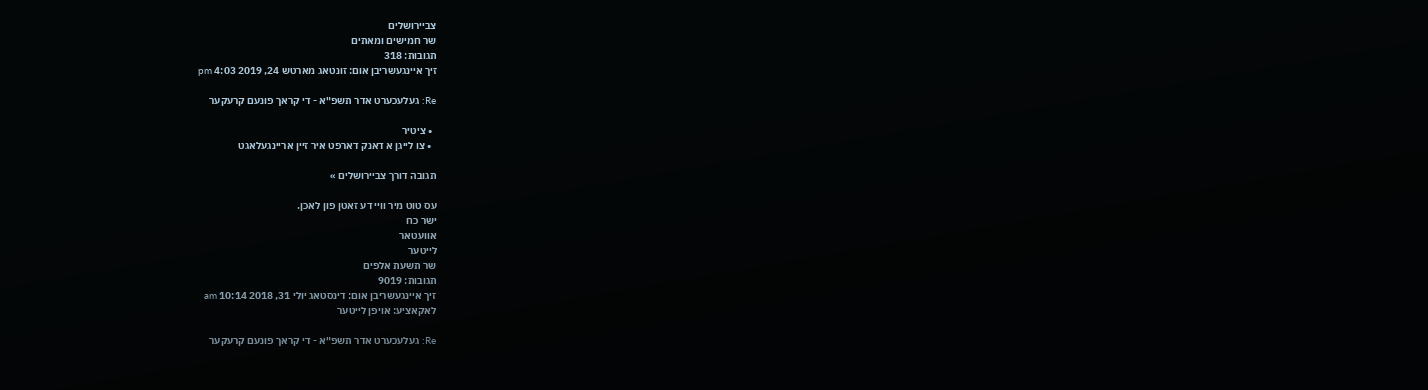צביירושלים
שר חמישים ומאתים
תגובות: 318
זיך איינגעשריבן אום: זונטאג מארטש 24, 2019 4:03 pm

Re: געלעכערט אדר תשפ"א - די קראך פונעם קרעקער

  • ציטיר
  • צו לייגן א דאנק דארפט איר זיין אריינגעלאגט

תגובה דורך צביירושלים »

עס טוט מיר וויי דע זאטן פון לאכן.
ישר כח
אוועטאר
לייטער
שר תשעת אלפים
תגובות: 9019
זיך איינגעשריבן אום: דינסטאג יולי 31, 2018 10:14 am
לאקאציע: אויפן לייטער

Re: געלעכערט אדר תשפ"א - די קראך פונעם קרעקער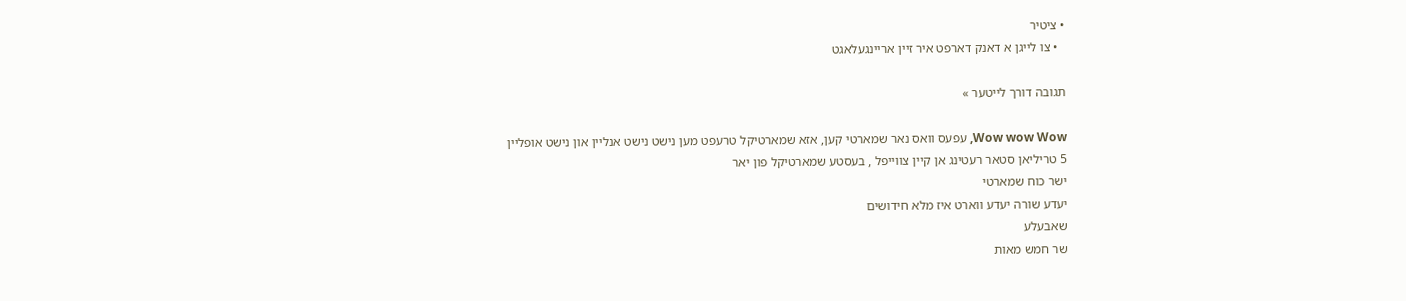• ציטיר
  • צו לייגן א דאנק דארפט איר זיין אריינגעלאגט

תגובה דורך לייטער »

Wow wow Wow, עפעס וואס נאר שמארטי קען, אזא שמארטיקל טרעפט מען נישט נישט אנליין און נישט אופליין
5 טריליאן סטאר רעטינג אן קיין צווייפל , בעסטע שמארטיקל פון יאר
ישר כוח שמארטי
יעדע שורה יעדע ווארט איז מלא חידושים
שאבעלע
שר חמש מאות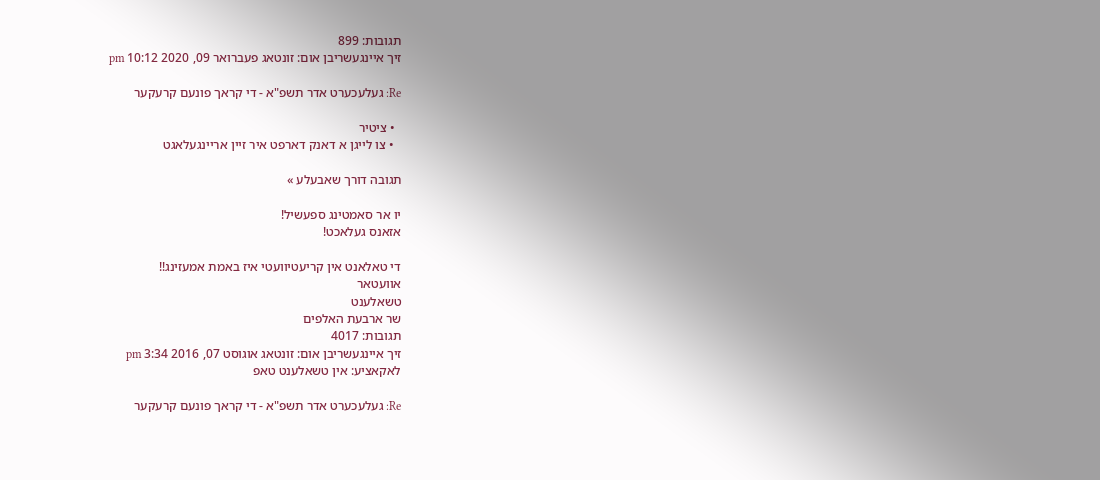תגובות: 899
זיך איינגעשריבן אום: זונטאג פעברואר 09, 2020 10:12 pm

Re: געלעכערט אדר תשפ"א - די קראך פונעם קרעקער

  • ציטיר
  • צו לייגן א דאנק דארפט איר זיין אריינגעלאגט

תגובה דורך שאבעלע »

יו אר סאמטינג ספעשיל!
אזאנס געלאכט!

די טאלאנט אין קריעטיוועטי איז באמת אמעזינג!!
אוועטאר
טשאלענט
שר ארבעת האלפים
תגובות: 4017
זיך איינגעשריבן אום: זונטאג אוגוסט 07, 2016 3:34 pm
לאקאציע: אין טשאלענט טאפ

Re: געלעכערט אדר תשפ"א - די קראך פונעם קרעקער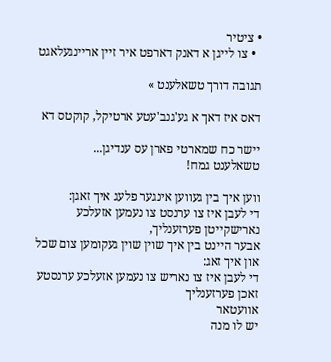• ציטיר
  • צו לייגן א דאנק דארפט איר זיין אריינגעלאגט

תגובה דורך טשאלענט »

דאס איז דאך א גע'גנב'עטע ארטיקל, קוקטס דא

יישר כח שמארטי פארן עס ענדיגן...
טשאלענט גמח!

ווען איך בין געווען אינגער פלעג איך זאגן:
די לעבן איז צו ערנסט צו נעמען אזעלכע נארישקייטן פערזענליך,
אבער היינט בין איך שוין שוין געקומען צום שכל און איך זאג:
די לעבן איז צו נאריש צו נעמען אזעלכע ערנסטע זאכן פערזענליך
אוועטאר
יש לו מנה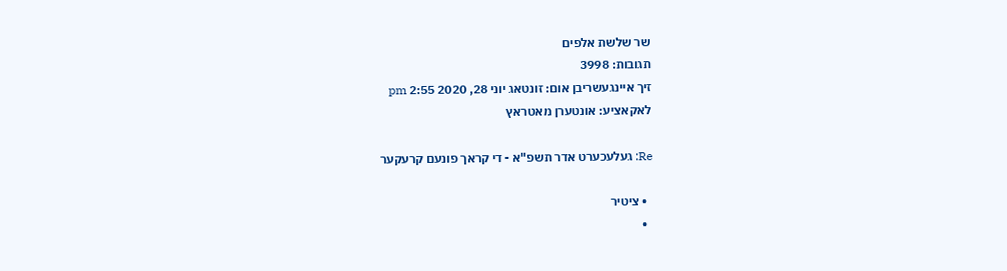שר שלשת אלפים
תגובות: 3998
זיך איינגעשריבן אום: זונטאג יוני 28, 2020 2:55 pm
לאקאציע: אונטערן מאטראץ

Re: געלעכערט אדר תשפ"א - די קראך פונעם קרעקער

  • ציטיר
  •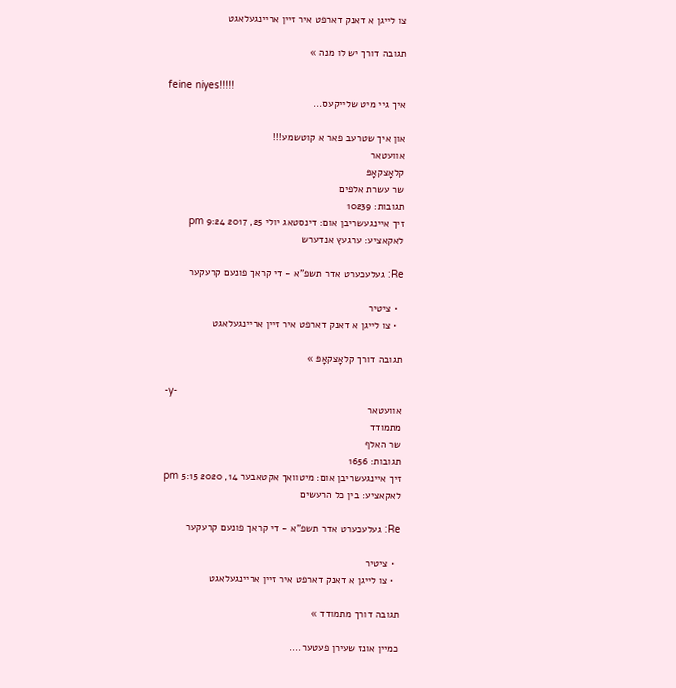צו לייגן א דאנק דארפט איר זיין אריינגעלאגט

תגובה דורך יש לו מנה »

feine niyes!!!!!
איך גיי מיט שלייקעס...

און איך שטרעב פאר א קוטשמע!!!
אוועטאר
קלאָצקאָפּ
שר עשרת אלפים
תגובות: 10239
זיך איינגעשריבן אום: דינסטאג יולי 25, 2017 9:24 pm
לאקאציע: ערגעץ אנדערש

Re: געלעכערט אדר תשפ"א - די קראך פונעם קרעקער

  • ציטיר
  • צו לייגן א דאנק דארפט איר זיין אריינגעלאגט

תגובה דורך קלאָצקאָפּ »

-y-
אוועטאר
מתמודד
שר האלף
תגובות: 1656
זיך איינגעשריבן אום: מיטוואך אקטאבער 14, 2020 5:15 pm
לאקאציע: בין כל הרעשים

Re: געלעכערט אדר תשפ"א - די קראך פונעם קרעקער

  • ציטיר
  • צו לייגן א דאנק דארפט איר זיין אריינגעלאגט

תגובה דורך מתמודד »

כמיין אונז שעירן פעטער....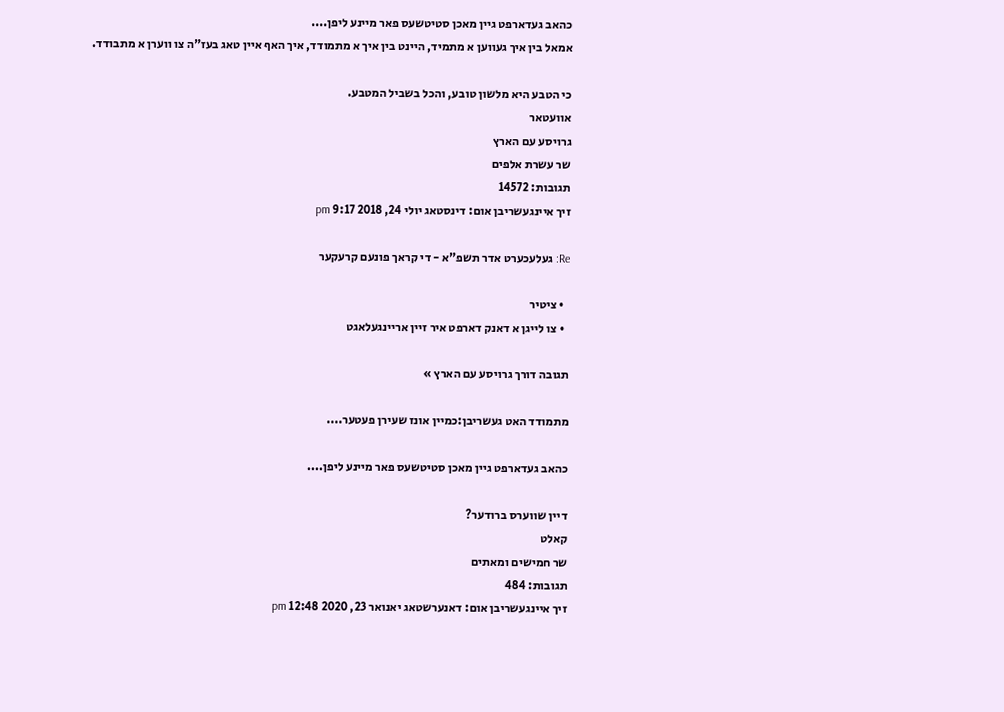כהאב געדארפט גיין מאכן סטיטשעס פאר מיינע ליפן....
אמאל בין איך געווען א מתמיד, היינט בין איך א מתמודד, איך האף איין טאג בעז"ה צו ווערן א מתבודד.

כי הטבע היא מלשון טובע, והכל בשביל המטבע.
אוועטאר
גרויסע עם הארץ
שר עשרת אלפים
תגובות: 14572
זיך איינגעשריבן אום: דינסטאג יולי 24, 2018 9:17 pm

Re: געלעכערט אדר תשפ"א - די קראך פונעם קרעקער

  • ציטיר
  • צו לייגן א דאנק דארפט איר זיין אריינגעלאגט

תגובה דורך גרויסע עם הארץ »

מתמודד האט געשריבן:כמיין אונז שעירן פעטער....

כהאב געדארפט גיין מאכן סטיטשעס פאר מיינע ליפן....

דיין שווערס ברודער?
קאלט
שר חמישים ומאתים
תגובות: 484
זיך איינגעשריבן אום: דאנערשטאג יאנואר 23, 2020 12:48 pm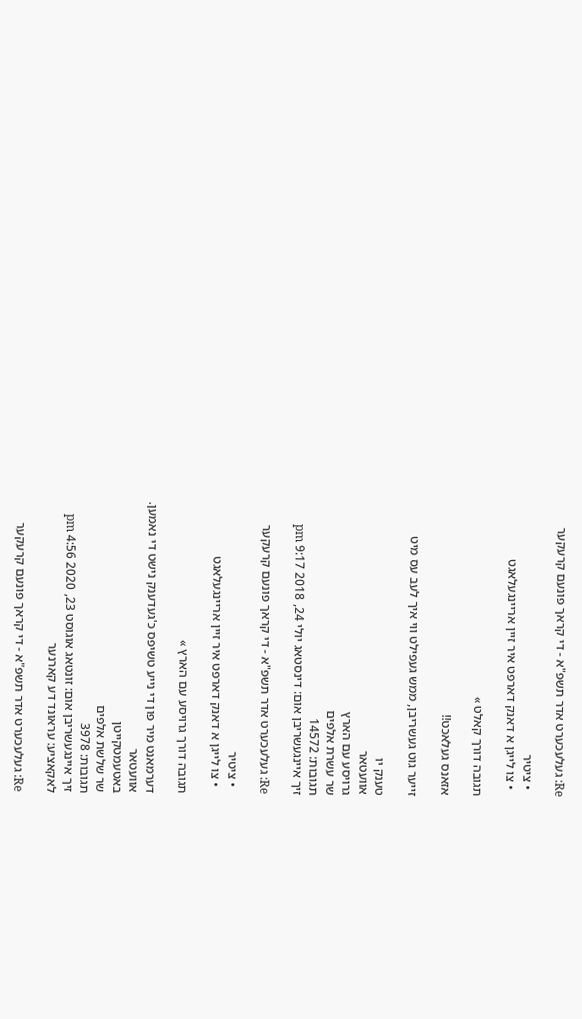Re: געלעכערט אדר תשפ"א - די קראך פונעם קרעקער

  • ציטיר
  • צו לייגן א דאנק דארפט איר זיין אריינגעלאגט

תגובה דורך קאלט »

אזאנס געלאכט!!

זייער גוט געשריבן, ממש געפילט ווי איך לעב עס מיט

טענק יו
אוועטאר
גרויסע עם הארץ
שר עשרת אלפים
תגובות: 14572
זיך איינגעשריבן אום: דינסטאג יולי 24, 2018 9:17 pm

Re: געלעכערט אדר תשפ"א - די קראך פונעם קרעקער

  • ציטיר
  • צו לייגן א דאנק דארפט איר זיין אריינגעלאגט

תגובה דורך גרויסע עם הארץ »

דערמאנט מיר פון די נייע טשיפס כ'געדענק נישט די נאמען.
אוועטאר
באטעמטקייטן
שר שלשת אלפים
תגובות: 3978
זיך איינגעשריבן אום: זונטאג אוגוסט 23, 2020 4:56 pm
לאקאציע: עראונד דע קארנער

Re: געלעכערט אדר תשפ"א - די קראך פונעם קרעקער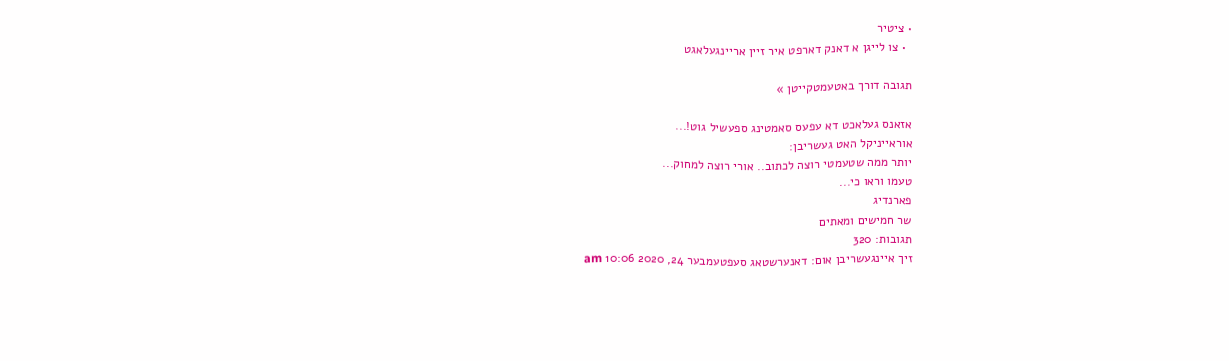• ציטיר
  • צו לייגן א דאנק דארפט איר זיין אריינגעלאגט

תגובה דורך באטעמטקייטן »

אזאנס געלאכט דא עפעס סאמטינג ספעשיל גוט!...
אוראייניקל האט געשריבן:
יותר ממה שטעמטי רוצה לכתוב.. אורי רוצה למחוק...
טעמו וראו כי...
פארנדיג
שר חמישים ומאתים
תגובות: 320
זיך איינגעשריבן אום: דאנערשטאג סעפטעמבער 24, 2020 10:06 am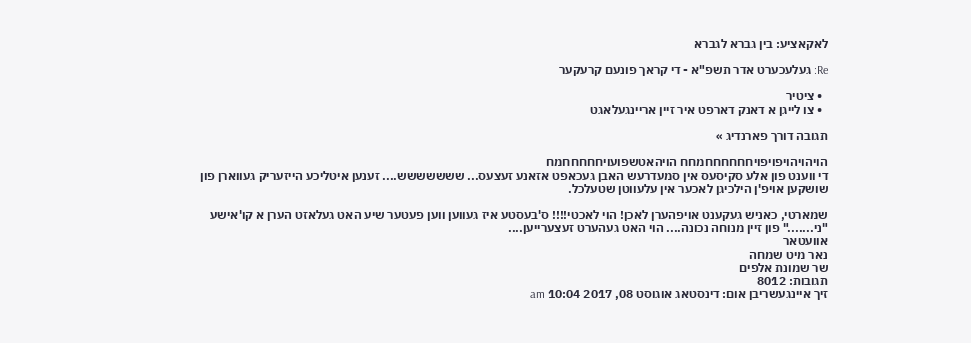לאקאציע: בין גברא לגברא

Re: געלעכערט אדר תשפ"א - די קראך פונעם קרעקער

  • ציטיר
  • צו לייגן א דאנק דארפט איר זיין אריינגעלאגט

תגובה דורך פארנדיג »

הויהויהויפויפויחחחחחחמחח הויהאטשפועויחחחחחמח
די ווענט פון אלע סקיסעס אין סמעדרעש האבן געכאפט אזאנע זעצעס... ששששששש.... זענען איטליכע הייזעריק געווארן פון שושקען אויפ'ן הילכיגן לאכער אין עלעווטן שטעלכל.

שמארטי, כאניש געקענט אויפהערן לאכן! הוי לאכטי!!!! ס'בעסטע איז געווען ווען פעטער שיע האט געלאזט הערן א קו'אישע "ני......." פון זיין מנוחה נכונה.... הוי האט געהערט זעצערייען....
אוועטאר
נאר מיט שמחה
שר שמונת אלפים
תגובות: 8012
זיך איינגעשריבן אום: דינסטאג אוגוסט 08, 2017 10:04 am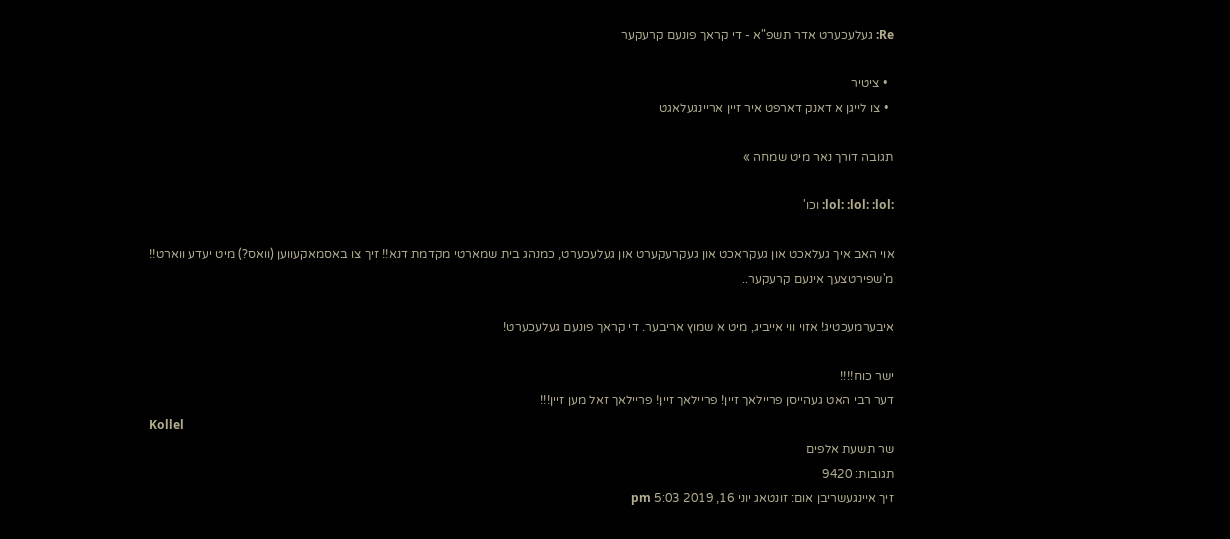Re: געלעכערט אדר תשפ"א - די קראך פונעם קרעקער

  • ציטיר
  • צו לייגן א דאנק דארפט איר זיין אריינגעלאגט

תגובה דורך נאר מיט שמחה »

:lol: :lol: :lol: וכו'

אוי האב איך געלאכט און געקראכט און געקרעקערט און געלעכערט, כמנהג בית שמארטי מקדמת דנא!! זיך צו באסמאקעווען (וואס?) מיט יעדע ווארט!! מ'שפירטצעך אינעם קרעקער..

איבערמעכטיג! אזוי ווי אייביג, מיט א שמוץ אריבער. די קראך פונעם געלעכערט!

ישר כוח!!!!
דער רבי האט געהייסן פריילאך זיין! פריילאך זיין! פריילאך זאל מען זיין!!!
Kollel
שר תשעת אלפים
תגובות: 9420
זיך איינגעשריבן אום: זונטאג יוני 16, 2019 5:03 pm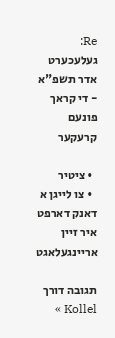Re: געלעכערט אדר תשפ"א - די קראך פונעם קרעקער

  • ציטיר
  • צו לייגן א דאנק דארפט איר זיין אריינגעלאגט

תגובה דורך Kollel »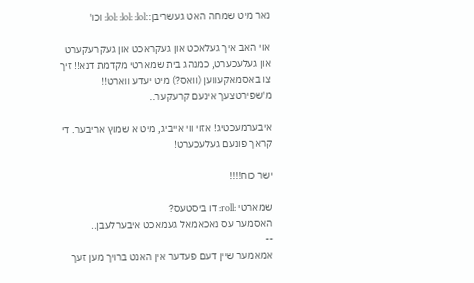נאר מיט שמחה האט געשריבן::lol: :lol: :lol: וכו'

אוי האב איך געלאכט און געקראכט און געקרעקערט און געלעכערט, כמנהג בית שמארטי מקדמת דנא!! זיך צו באסמאקעווען (וואס?) מיט יעדע ווארט!! מ'שפירטצעך אינעם קרעקער..

איבערמעכטיג! אזוי ווי אייביג, מיט א שמוץ אריבער. די קראך פונעם געלעכערט!

ישר כוח!!!!

שמארטי :roll: דו ביסטעס?
האסמער עס נאכאמאל געמאכט איבערלעבן..
--
אמאמער שיין דעם פעדער אין האנט ברויך מען זעך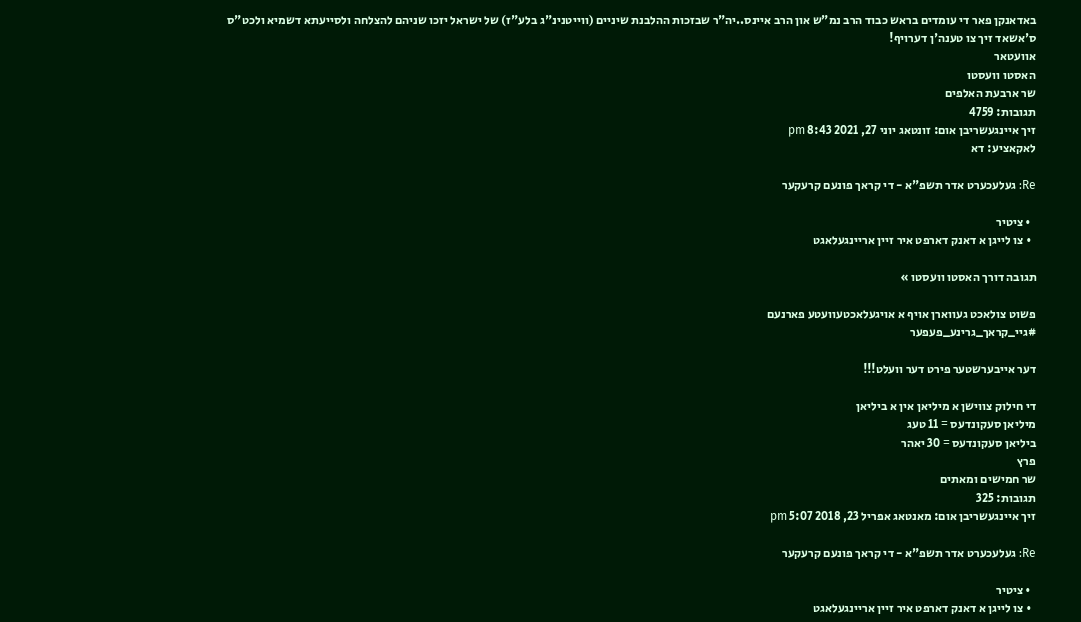באדאנקן פאר די עומדים בראש כבוד הרב נמ"ש און הרב איינס..יה"ר שבזכות ההלבנת שיניים (ווייטנינ"ג בלע"ז) של ישראל יזכו שניהם להצלחה ולסייעתא דשמיא ולכט"ס
ס'אשאד זיך צו טענה'ן דערויף!
אוועטאר
האסטו וועסטו
שר ארבעת האלפים
תגובות: 4759
זיך איינגעשריבן אום: זונטאג יוני 27, 2021 8:43 pm
לאקאציע: דא

Re: געלעכערט אדר תשפ"א - די קראך פונעם קרעקער

  • ציטיר
  • צו לייגן א דאנק דארפט איר זיין אריינגעלאגט

תגובה דורך האסטו וועסטו »

פשוט צולאכט געווארן אויף א אויגעלאכטעוועטע פארנעם
#גיי_קראך_גרינע_פעפער

דער אייבערשטער פירט דער וועלט!!!

די חילוק צווישן א מיליאן אין א ביליאן
מיליאן סעקונדעס = 11 טעג
ביליאן סעקונדעס = 30 יאהר
פרץ
שר חמישים ומאתים
תגובות: 325
זיך איינגעשריבן אום: מאנטאג אפריל 23, 2018 5:07 pm

Re: געלעכערט אדר תשפ"א - די קראך פונעם קרעקער

  • ציטיר
  • צו לייגן א דאנק דארפט איר זיין אריינגעלאגט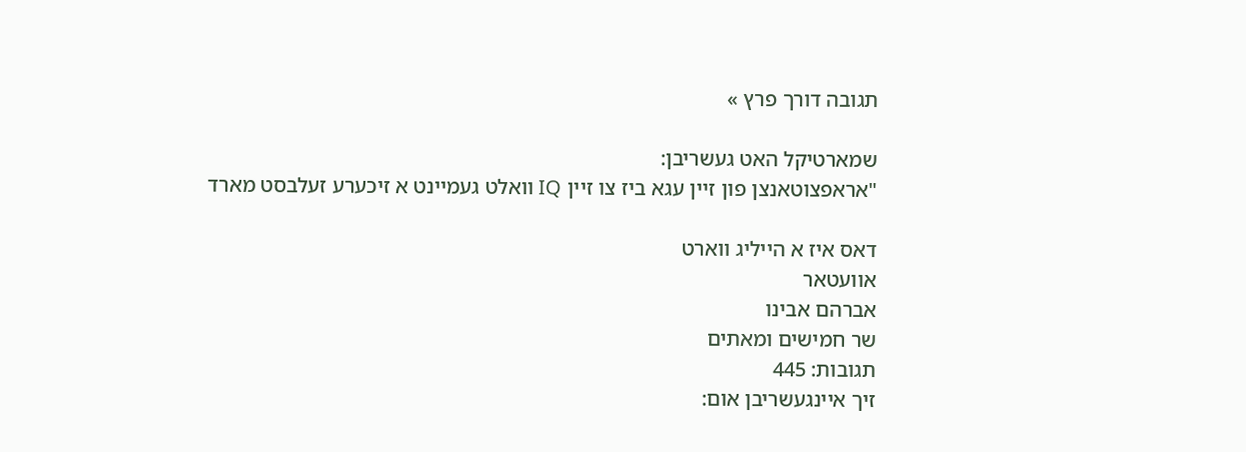תגובה דורך פרץ »

שמארטיקל האט געשריבן:
"אראפצוטאנצן פון זיין עגא ביז צו זיין IQ וואלט געמיינט א זיכערע זעלבסט מארד

דאס איז א הייליג ווארט
אוועטאר
אברהם אבינו
שר חמישים ומאתים
תגובות: 445
זיך איינגעשריבן אום: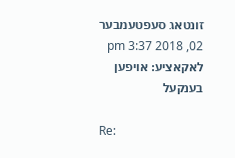זונטאג סעפטעמבער 02, 2018 3:37 pm
לאקאציע: אויפען בענקעל

Re: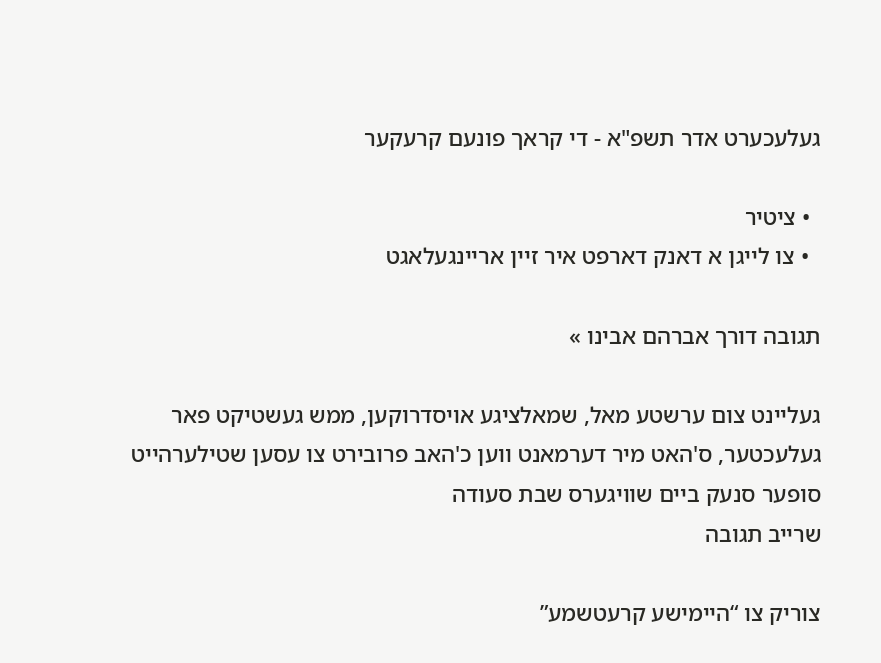געלעכערט אדר תשפ"א - די קראך פונעם קרעקער

  • ציטיר
  • צו לייגן א דאנק דארפט איר זיין אריינגעלאגט

תגובה דורך אברהם אבינו »

געליינט צום ערשטע מאל, שמאלציגע אויסדרוקען, ממש געשטיקט פאר געלעכטער, ס'האט מיר דערמאנט ווען כ'האב פרובירט צו עסען שטילערהייט סופער סנעק ביים שוויגערס שבת סעודה
שרייב תגובה

צוריק צו “היימישע קרעטשמע”